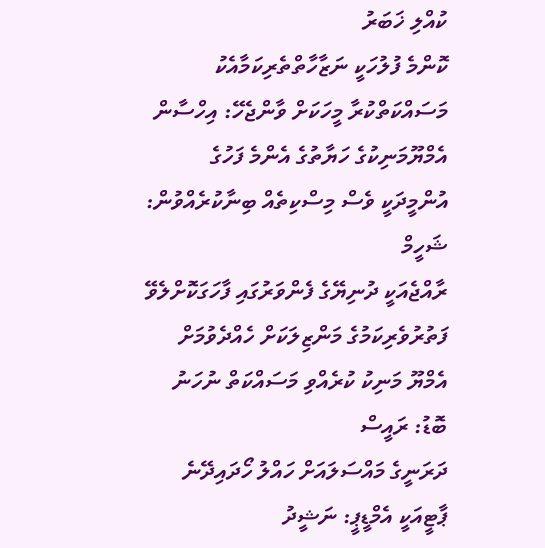ކުއްލި ޚަބަރު
ކޮންމެ ފުލުހަކީ ނަޒާހާތްތެރިކަމާއެކު މަސައްކަތްކުރާ މީހަކަށް ވާންޖެހޭ: އިހްސާން
އެމްޔޫމަނިކުގެ ހަޔާތުގެ އެންމެ ފަހުގެ އުންމީދަކީ ވެސް މިސްކިތެއް ބިނާކުރެއްވުން: ޝަހީމް
ރާއްޖެއަކީ ދުނިޔޭގެ ފެންވަރުގައި ފާހަގަކޮށްލެވޭ ފަތުރުވެރިކަމުގެ މަންޒިލަކަށް ހެއްދެވުމަށް އެމްޔޫ މަނިކު ކުރެއްވި މަސައްކަތް ނުހަނު ބޮޑު: ރައީސް
ދަރަނީގެ މައްސަލައަށް ހައްލު ހޯދައިދޭނެ ޕާޓީއަކީ އެމްޑީޕީ: ނަޝީދު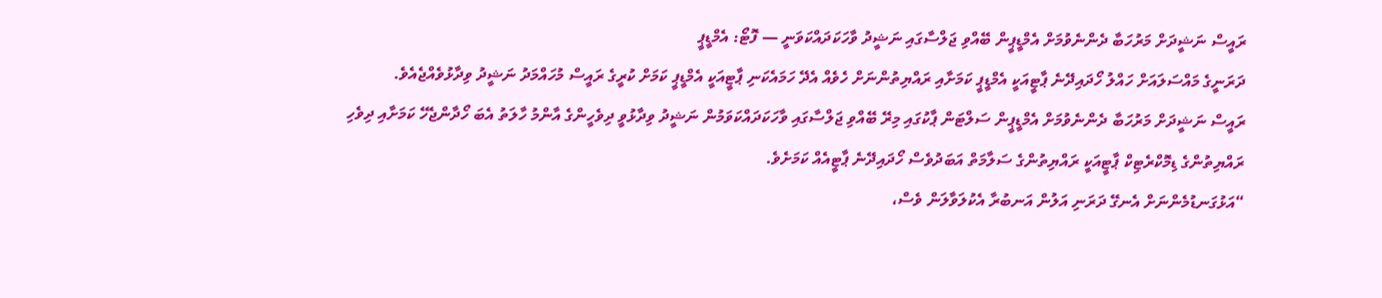ރައީސް ނަޝީދަށް މަރުހަބާ ދެންނެވުމަށް އެމްޑީޕީން ބޭއްވި ޖަލްސާގައި ނަޝީދު ވާހަކަދައްކަވަނީ — ފޮޓޯ: އެމްޑީޕީ
ދަރަނީގެ މައްސަލައަށް ހައްލު ހޯދައިދޭނެ ޕާޓީއަކީ އެމްޑީޕީ ކަމަށާއި ރައްޔިތުންނަށް ހެވެއް އެދޭ ހަމައެކަނި ޕާޓީއަކީ އެމްޑީޕީ ކަމަށް ކުރީގެ ރައީސް މުހައްމަދު ނަޝީދު ވިދާޅުވެއްޖެއެވެ.
ރައީސް ނަޝީދަށް މަރުހަބާ ދެންނެވުމަށް އެމްޑީޕީން ސަލްޓަން ޕާކުގައި މިރޭ ބޭއްވި ޖަލްސާގައި ވާހަކަދައްކަވަމުން ނަޝީދު ވިދާޅުވީ ދިވެހީންގެ އާންމު ހާލަތު އެބަ ހޯދާންޖެހޭ ކަމަށާއި ދިވެހި ރައްޔިތުންގެ ޑިމޮކްރެޓިކް ޕާޓީއަކީ ރައްޔިތުންގެ ސަލާމަތް އަބަދުވެސް ހޯދައިދޭނެ ޕާޓީއެއް ކަމަށެވެ.
“އަޅުގަނޑުމެންނަށް އެނގޭ ދަރަނި އަލުން އަނބުރާ އެކުލަވާލަން ވެސް،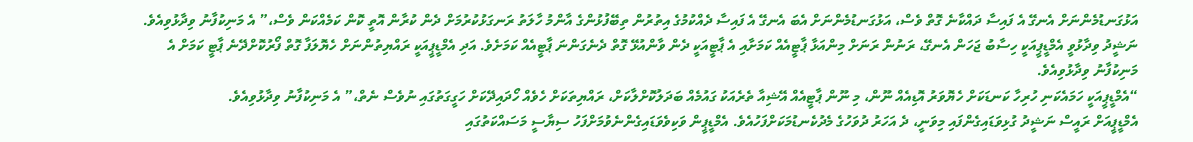އަޅުގަނޑުމެންނަށް އެނގޭ އެ ފައިސާ ދައްކާނެ ގޮތް ވެސް، އަޅުގަނޑުމެންނަށް އެބަ އެނގޭ އެ ފައިސާ ދެއްކުމުގެ އިތުރުން ތިބޭފުޅުންގެ އާންމު ހާލަތު ރަނގަޅުކުރުމަށް ދެން ކުރާން އޮތީ ކޮން ކަމެއްކަން ވެސް،” އެ މަނިކުފާނު ވިދާޅުވިއެވެ.
ނަޝީދު ވިދާޅުވީ އެމްޑީޕީއަކީ ހިސާބު ޖަހަން އެނގޭ، ރަނުން ރަނަށް މިންއަޅާ ޕާޓީއެއް ކަމަށާއި އެ ޕާޓީއަކީ ދެން ވާންއުޅޭ ގޮތް ދެނެގަންނަ ޕާޓީއެއް ކަމަށެވެ. އަދި އެމްޑީޕީއަކީ ރައްޔިތުންނަށް ހެޔޮލަފާ ގޮތް ފޯރުކޮށްދޭނެ ޕާޓީ ކަމަށް އެ މަނިކުފާނު ވިދާޅުވިއެވެ.
“އެމްޑީޕީއަކީ ހަމައެކަނި ހުރިހާ ކަނޑަކަށް ހެޔޮވަރު އޮޑިއެއް ނޫން، މި ނޫން ޕާޓީއެއް އޭޝިއާ ތެރެއަކު ގައުމެއް ބަދަލުކޮށްލާކަށް، ރައްޔިތަކަށް ހެވެއް ހޯދައިދޭކަށް ހަގީގަތުގައި ނުވެސް ނެތް،” އެ މަނިކުފާނު ވިދާޅުވިއެވެ.
އެމްޑީޕީއަށް ރައީސް ނަޝީދު ގުޅިވަޑައިގެންފައި މިވަނީ، ދެ އަހަރު ދުވަހުގެ މެދުކެނޑުމަކަށްފަހުއެވެ. އެމްޑީޕީން ވަކިވެވަޑައިގެންނެވުމަށްފަހު ސިޔާސީ މަސައްކަތުގައި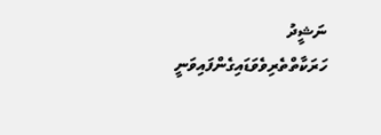ނަޝީދު ހަރަކާތްތެރިވެވަޑައިގެންފައިވަނީ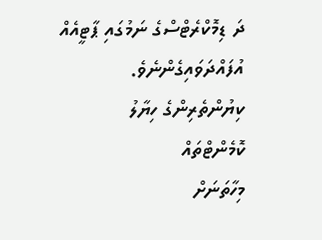ދަ ޑިމޮކްރެޓްސްގެ ނަމުގައި ޕާޓީއެއް އުފައްދަވައިގެންނެވެ.
ކިޔުންތެރިންގެ ހިޔާލު
ކޮމެންޓްތައް
މިހާތަނަށް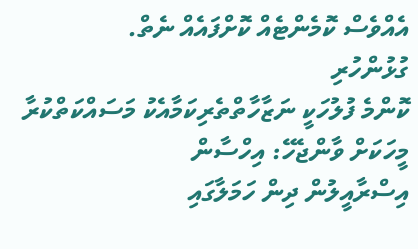އެއްވެސް ކޮމެންޓެއް ކޮށްފައެއް ނެތް.
ގުޅުންހުރި
ކޮންމެ ފުލުހަކީ ނަޒާހާތްތެރިކަމާއެކު މަސައްކަތްކުރާ މީހަކަށް ވާންޖެހޭ: އިހްސާން
އިސްރާއީލުން ދިން ހަމަލާގައި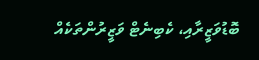ބޮޑުވަޒީރާއި، ކެބިނެޓް ވަޒީރުންތަކެއް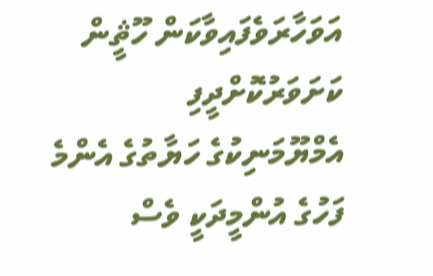އަވަހާރަވެފައިވާކަން ހޫޘީން ކަށަވަރުކޮށްދީފި
އެމްޔޫމަނިކުގެ ހަޔާތުގެ އެންމެ ފަހުގެ އުންމީދަކީ ވެސް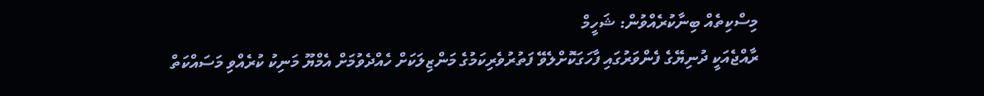މިސްކިތެއް ބިނާކުރެއްވުން: ޝަހީމް
ރާއްޖެއަކީ ދުނިޔޭގެ ފެންވަރުގައި ފާހަގަކޮށްލެވޭ ފަތުރުވެރިކަމުގެ މަންޒިލަކަށް ހެއްދެވުމަށް އެމްޔޫ މަނިކު ކުރެއްވި މަސައްކަތް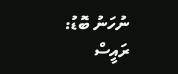ނުހަނު ބޮޑު: ރައީސް